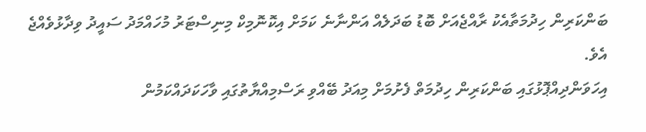ބަންކަރިން ހިދުމަތާއެކު ރާއްޖެއަށް ބޮޑު ބަދަލެއް އަންނާނެ ކަމަށް އިކޮނޮމިކް މިނިސްޓަރު މުހައްމަދު ސައީދު ވިދާޅުވެއްޖެ އެވެ.
އިހަވަންދިއްޕޮޅުގައި ބަންކަރިން ހިދުމަތް ފެށުމަށް މިއަދު ބޭއްވި ރަސްމިއްޔާތުގައި ވާހަކަދައްކަމުން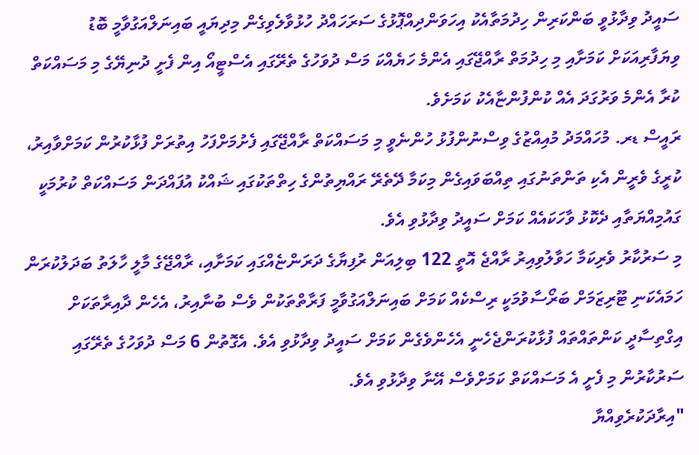ސައީދު ވިދާޅުވީ ބަންކަރިން ހިދުމަތާއެކު އިހަވަންދިއްޕޮޅުގެ ސަރަހައްދު ހުޅުވާލެވިގެން މިދިޔައީ ބައިނަލްއަގުވާމީ ބޮޑު ވިޔަފާރިއަކަށް ކަމަށާއި މި ހިދުމަތް ރާއްޖޭގައި އެންމެ ހަޔެއްކަ މަސް ދުވަހުގެ ތެރޭގައި އެސްޓީއޯ އިން ފެށީ ދުނިޔޭގެ މި މަސައްކަތް ކުރާ އެންމެ ވަރުގަދަ އެއް ކުންފުންޏާއެކު ކަމަށެވެ.
ރައީސް ޑރ. މުހައްމަދު މުއިއްޒުގެ ވިސްނުންފުޅު ހުންނެވީ މި މަސައްކަތް ރާއްޖޭގައި ފެށުމަށްފަހު އިތުރަށް ފުޅާކުރުން ކަމަށްވާއިރު، ކުރީގެ ވެރީން އެކި ތަންތަނުގައި ތިއްބަވައިގެން މިކަމާ ދޭތެރޭ ރައްޔިތުންގެ ހިތްތަކުގައި ޝައްކު އުފައްދަން މަސައްކަތް ކުރުމަކީ ގައުމިއްޔަތާއި ދެކޮޅު ވާހަކައެއް ކަމަށް ސައީދު ވިދާޅުވި އެވެ.
މި ސަރުކާރު ވެރިކަމާ ހަވާލުވިއިރު ރާއްޖެ އޮތީ 122 ބިލިއަން ރުފިޔާގެ ދަރަންޏެއްގައި ކަމަށާއި، ރާއްޖޭގެ މާލީ ހާލަތު ބަދަލުކުރަން ހަމައެކަނި ޓޫރިޒަމަށް ބަރޯސާވުމަކީ ރިސްކެއް ކަމަށް ބައިނަލްއަގުވާމީ ފަރާތްތަކުން ވެސް ބުނާއިރު، އެހެން ދާއިރާތަކަށް އިގްތިސާދީ ކަންތައްތައް ފުޅާކުރަންޖެހެނީ އެހެންވެގެން ކަމަށް ސައީދު ވިދާޅުވި އެވެ. އެގޮތުން 6 މަސް ދުވަހުގެ ތެރޭގައި ސަރުކާރުން މި ފެށީ އެ މަސައްކަތް ކަމަށްވެސް އޭނާ ވިދާޅުވި އެވެ.
"އިރާދަކުރެވިއްޔާ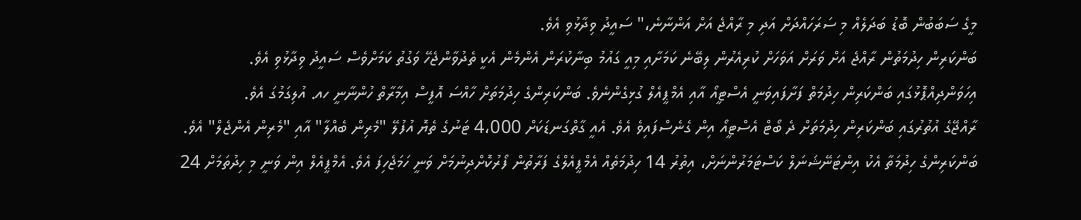މީގެ ސަބަބުން ބޮޑު ބަދަލެއް މި ސަރަހައްދަށް އަދި މި ރާއްޖެ އަށް އަންނާނެ،" ސައީދު ވިދާޅުވި އެވެ.
ބަންކަރިން ހިދުމަތުން ރާއްޖެ އަށް ވަރަށް އަވަހަށް ކުރިއެރުން ލިބޭނެ ކަމަށާއި މިއީ ގައުމު ބިނާކުރަން އެންމެން އެކީ ތެދުވާންޖެހޭ ވަގުތު ކަމަށްވެސް ސައީދު ވިދާޅުވި އެވެ.
އިހަވަންދިއްޕޮޅުގައި ބަންކަރިން ހިދުމަތް ފަށާފައިވަނީ އެސްޓީއޯ އާއި އެމްޕީއެލް ގުޅިގެންނެވެ. ބަންކަރިންގެ ހިދުމަތަށް ހާއްސަ އޮފީސް އިމާރާތް ހުންނާނީ ހއ. އުލިގަމުގަ އެވެ.
ރާއްޖޭގެ އުތުރުގައި ބަންކަރިން ހިދުމަތަށް ދެ ބޯޓް އެސްޓީއޯ އިން ގެނެސްފައިވެ އެވެ. އެއީ ގާތްގަނޑަކަށް 4،000 ޓަނުގެ ތެޔޮ އުފުލޭ "މެރިން ބެއްލާ" އާއި "މެރިން އެންޖެލް" އެވެ.
ބަންކަރިންގެ ހިދުމަތާ އެކު އިންޓަނޭޝަނަލް ކަސްޓަމަރުންނަށް، އިތުރު 14 ހިދުމަތެއް އެމްޕީއެލްގެ ފަރާތުން ފޯރުކޮށްދިނުމަށް ވަނީ ހަމަޖެހިފަ އެވެ. އެމްޕީއެލް އިން ވަނީ މި ހިދުތަމަށް 24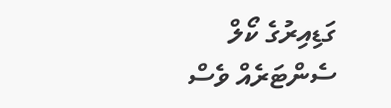ގަޑިއިރުގެ ކޯލް ސެންޓަރެއް ވެސް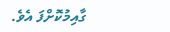ގާއިމުކޮށްފަ އެވެ.